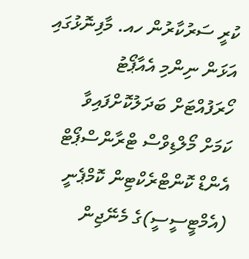ކުރީ ސަރުކާރުން ހއ. މާފިނޮޅުގައި އަޅަން ނިންމި އެއާޕޯޓު ހޯރަފުއްޓަށް ބަދަލުކޮށްފައިވާ ކަމަށް މޯލްޑިވްސް ޓްރާންސްޕޯޓް އެންޑް ކޮންޓްރެކްޓިން ކޮމްޕެނީ (އެމްޓީސީސީ)ގެ މެނޭޖިން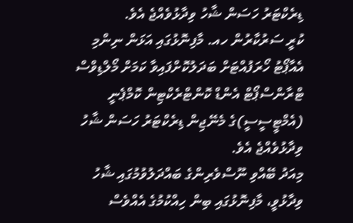ޑިރެކްޓަރު ހަސަން ޝާހު ވިދާޅުވެއްޖެ އެވެ.
ކުރީ ސަރުކާރުން ހއ. މާފިނޮޅުގައި އަޅަން ނިންމި އެއާޕޯޓު ހޯރަފުއްޓަށް ބަދަލުކޮށްފައިވާ ކަމަށް މޯލްޑިވްސް ޓްރާންސްޕޯޓް އެންޑް ކޮންޓްރެކްޓިން ކޮމްޕެނީ (އެމްޓީސީސީ)ގެ މެނޭޖިން ޑިރެކްޓަރު ހަސަން ޝާހު ވިދާޅުވެއްޖެ އެވެ.
މިއަދު ބޭއްވި ނޫސްވެރިންގެ ބައްދަލުވުމުގައި ޝާހު ވިދާޅުވީ، މާފިނޮޅުގައި ބިން ހިއްކުމުގެ އެއްވެސް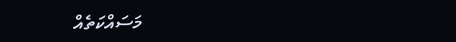މަސައްކަތެއް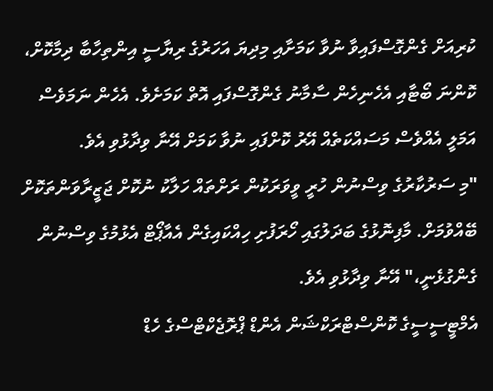ކުރިއަށް ގެންގޮސްފައިވާ ނުވާ ކަމަށާއި މިދިޔަ އަހަރުގެ ރިޔާސީ އިންތިހާބާ ދިމާކޮށް، ކޮންނަ ބޯޓާއި އެހެނިހެން ސާމާނު ގެންގޮސްފައި އޮތް ކަމަށެވެ. އެހެން ނަމަވެސް އަމަލީ އެއްވެސް މަސައްކަތެއް އޭރު ކޮށްފައި ނުވާ ކަމަށް އޭނާ ވިދާޅުވި އެވެ.
"މި ސަރުކާރުގެ ވިސްނުން ހުރީ ވީވަރަކުން ރަށްތައް ހަލާކު ނުކޮށް ޖަޒީރާވަންތަކޮށް ބޭއްވުމަށް. މާފިނޮޅުގެ ބަދަލުގައި ހޯރަފުށި ހިއްކައިގެން އެއާޕޯޓް އެޅުމުގެ ވިސްނުން ގެންގުޅެނީ،" އޭނާ ވިދާޅުވި އެވެ.
އެމްޓީސީސީގެ ކޮންސްޓްރަކްޝަން އެންޑް ޕްރޮޖެކްޓްސްގެ ހެޑް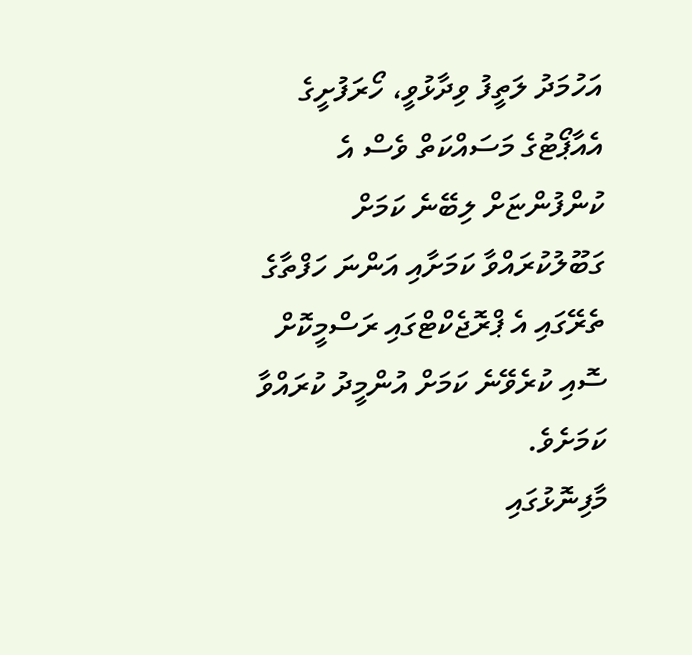އަހުމަދު ލަތީފު ވިދާޅުވީ، ހޯރަފުށީގެ އެއާޕޯޓުގެ މަސައްކަތް ވެސް އެ ކުންފުންޏަށް ލިބޭނެ ކަމަށް ގަބޫލުކުރައްވާ ކަމަށާއި އަންނަ ހަފްތާގެ ތެރޭގައި އެ ޕްރޮޖެކްޓްގައި ރަސްމީކޮށް ސޮއި ކުރެވޭނެ ކަމަށް އުންމީދު ކުރައްވާ ކަމަށެވެ.
މާފިނޮޅުގައި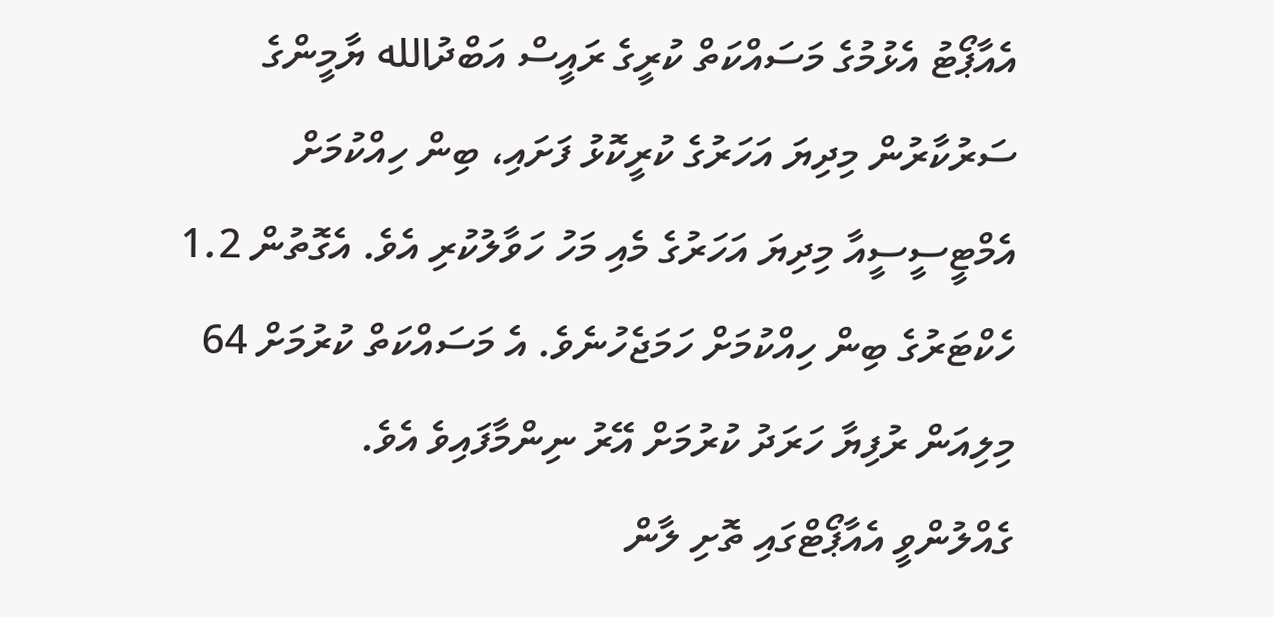އެއާޕޯޓު އެޅުމުގެ މަސައްކަތް ކުރީގެ ރައީސް އަބްދުالله ޔާމީންގެ ސަރުކާރުން މިދިޔަ އަހަރުގެ ކުރީކޮޅު ފަށައި، ބިން ހިއްކުމަށް އެމްޓީސީސީއާ މިދިޔަ އަހަރުގެ މެއި މަހު ހަވާލުކުރި އެވެ. އެގޮތުން 1.2 ހެކްޓަރުގެ ބިން ހިއްކުމަށް ހަމަޖެހުނެވެ. އެ މަސައްކަތް ކުރުމަށް 64 މިލިއަން ރުފިޔާ ހަރަދު ކުރުމަށް އޭރު ނިންމާފައިވެ އެވެ.
ގެއްލުންވީ އެއާޕޯޓްގައި ތޮށި ލާން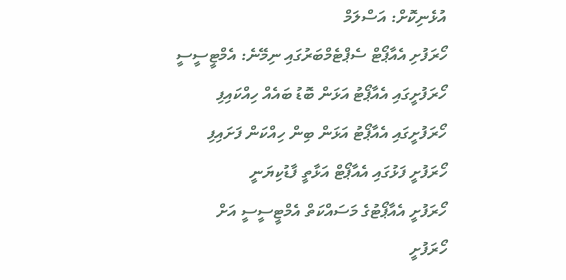އުޅެނިކޮށް: އަސްލަމް
ހޯރަފުށި އެއާޕޯޓް ސެޕްޓެމްބަރުގައި ނިމޭނެ: އެމްޓީސީސީ
ހޯރަފުށީގައި އެއާޕޯޓު އަޅަން ބޮޑު ބައެއް ހިއްކައިފި
ހޯރަފުށީގައި އެއާޕޯޓު އަޅަން ބިން ހިއްކަން ފަށައިފި
ހޯރަފުށީ ފަޅުގައި އެއާޕޯޓް އަޅާތީ ފާޑުކިޔަނީ
ހޯރަފުށީ އެއާޕޯޓުގެ މަސައްކަތް އެމްޓީސީސީ އަށް
ހޯރަފުށީ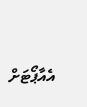އެއާޕޯޓަށް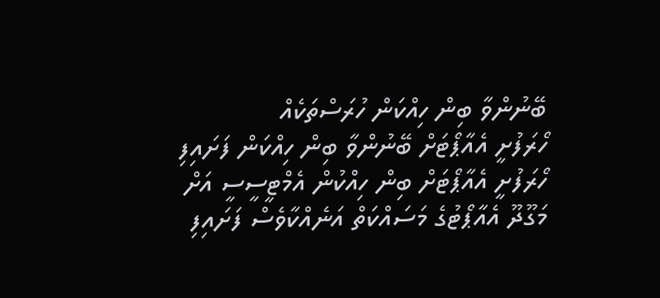ބޭނުންވާ ބިން ހިއްކަން ހުރަސްތަކެއް
ހޯރަފުށީ އެއާޕޯޓަށް ބޭނުންވާ ބިން ހިއްކަން ފަށައިފި
ހޯރަފުށީ އެއާޕޯޓަށް ބިން ހިއްކުން އެމްޓީސީސީ އަށް
މަގޫދޫ އެއާޕޯޓުގެ މަސައްކަތް އަނެއްކާވެސް ފަށައިފި